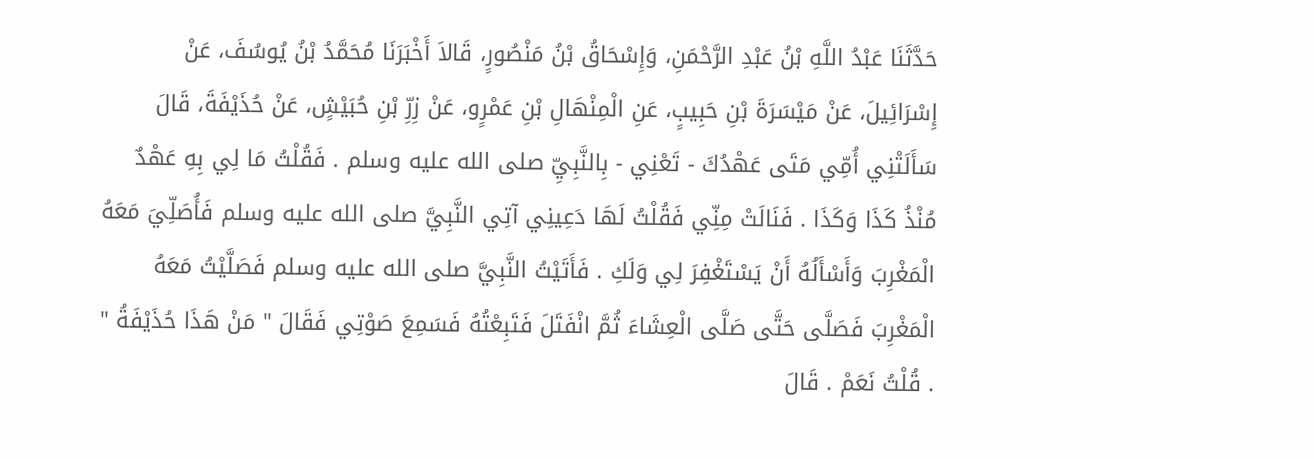حَدَّثَنَا عَبْدُ اللَّهِ بْنُ عَبْدِ الرَّحْمَنِ، وَإِسْحَاقُ بْنُ مَنْصُورٍ، قَالاَ أَخْبَرَنَا مُحَمَّدُ بْنُ يُوسُفَ، عَنْ إِسْرَائِيلَ، عَنْ مَيْسَرَةَ بْنِ حَبِيبٍ، عَنِ الْمِنْهَالِ بْنِ عَمْرٍو، عَنْ زِرِّ بْنِ حُبَيْشٍ، عَنْ حُذَيْفَةَ، قَالَ سَأَلَتْنِي أُمِّي مَتَى عَهْدُكَ - تَعْنِي - بِالنَّبِيِّ صلى الله عليه وسلم . فَقُلْتُ مَا لِي بِهِ عَهْدٌ مُنْذُ كَذَا وَكَذَا . فَنَالَتْ مِنِّي فَقُلْتُ لَهَا دَعِينِي آتِي النَّبِيَّ صلى الله عليه وسلم فَأُصَلِّيَ مَعَهُ الْمَغْرِبَ وَأَسْأَلُهُ أَنْ يَسْتَغْفِرَ لِي وَلَكِ . فَأَتَيْتُ النَّبِيَّ صلى الله عليه وسلم فَصَلَّيْتُ مَعَهُ الْمَغْرِبَ فَصَلَّى حَتَّى صَلَّى الْعِشَاءَ ثُمَّ انْفَتَلَ فَتَبِعْتُهُ فَسَمِعَ صَوْتِي فَقَالَ " مَنْ هَذَا حُذَيْفَةُ " . قُلْتُ نَعَمْ . قَالَ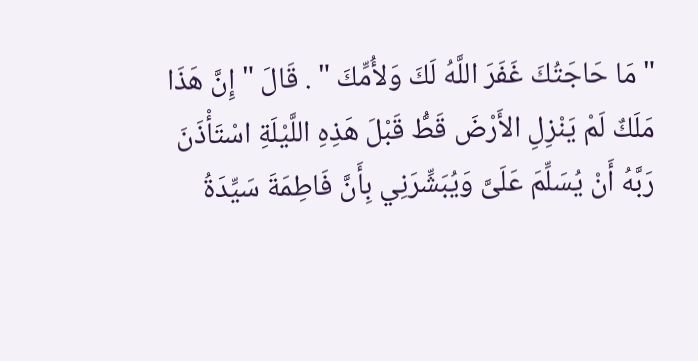" مَا حَاجَتُكَ غَفَرَ اللَّهُ لَكَ وَلأُمِّكَ " . قَالَ " إِنَّ هَذَا مَلَكٌ لَمْ يَنْزِلِ الأَرْضَ قَطُّ قَبْلَ هَذِهِ اللَّيْلَةِ اسْتَأْذَنَ رَبَّهُ أَنْ يُسَلِّمَ عَلَىَّ وَيُبَشِّرَنِي بِأَنَّ فَاطِمَةَ سَيِّدَةُ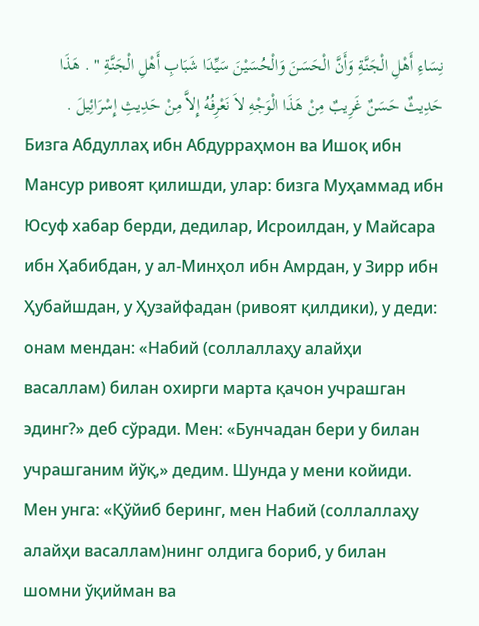نِسَاءِ أَهْلِ الْجَنَّةِ وَأَنَّ الْحَسَنَ وَالْحُسَيْنَ سَيِّدَا شَبَابِ أَهْلِ الْجَنَّةِ " . هَذَا حَدِيثٌ حَسَنٌ غَرِيبٌ مِنْ هَذَا الْوَجْهِ لاَ نَعْرِفُهُ إِلاَّ مِنْ حَدِيثِ إِسْرَائِيلَ .
Бизга Абдуллаҳ ибн Абдурраҳмон ва Ишоқ ибн Мансур ривоят қилишди, улар: бизга Муҳаммад ибн Юсуф хабар берди, дедилар, Исроилдан, у Майсара ибн Ҳабибдан, у ал-Минҳол ибн Амрдан, у Зирр ибн Ҳубайшдан, у Ҳузайфадан (ривоят қилдики), у деди: онам мендан: «Набий (соллаллаҳу алайҳи васаллам) билан охирги марта қачон учрашган эдинг?» деб сўради. Мен: «Бунчадан бери у билан учрашганим йўқ,» дедим. Шунда у мени койиди. Мен унга: «Қўйиб беринг, мен Набий (соллаллаҳу алайҳи васаллам)нинг олдига бориб, у билан шомни ўқийман ва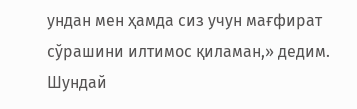ундан мен ҳамда сиз учун мағфират сўрашини илтимос қиламан,» дедим. Шундай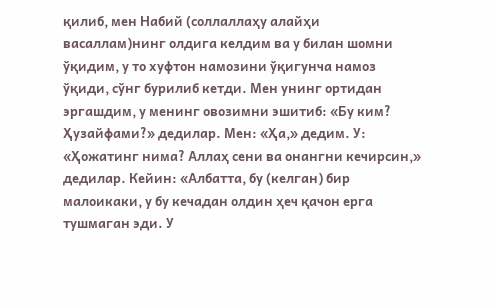қилиб, мен Набий (соллаллаҳу алайҳи васаллам)нинг олдига келдим ва у билан шомни ўқидим, у то хуфтон намозини ўқигунча намоз ўқиди, сўнг бурилиб кетди. Мен унинг ортидан эргашдим, у менинг овозимни эшитиб: «Бу ким? Ҳузайфами?» дедилар. Мен: «Ҳа,» дедим. У: «Ҳожатинг нима? Аллаҳ сени ва онангни кечирсин,» дедилар. Кейин: «Албатта, бу (келган) бир малоикаки, у бу кечадан олдин ҳеч қачон ерга тушмаган эди. У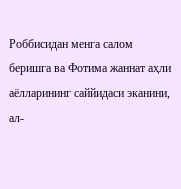Роббисидан менга салом беришга ва Фотима жаннат аҳли аёлларининг саййидаси эканини, ал-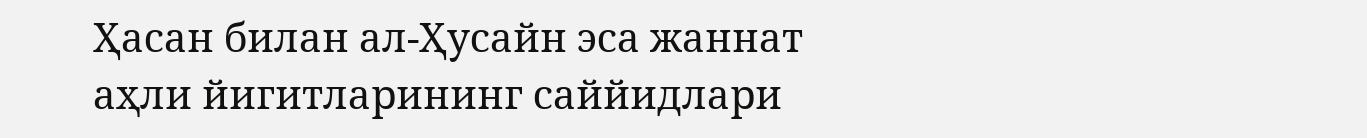Ҳасан билан ал-Ҳусайн эса жаннат аҳли йигитларининг саййидлари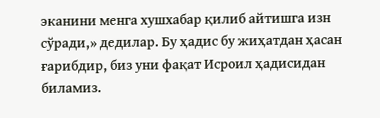эканини менга хушхабар қилиб айтишга изн сўради,» дедилар. Бу ҳадис бу жиҳатдан ҳасан ғарибдир, биз уни фақат Исроил ҳадисидан биламиз.